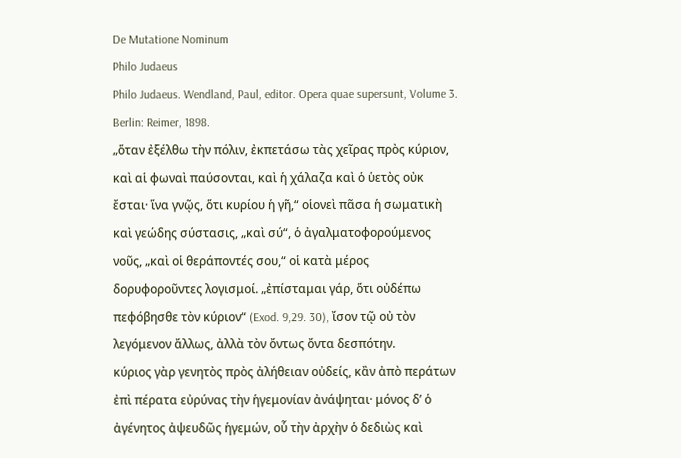De Mutatione Nominum
Philo Judaeus
Philo Judaeus. Wendland, Paul, editor. Opera quae supersunt, Volume 3. Berlin: Reimer, 1898.
„ὅταν ἐξέλθω τὴν πόλιν, ἐκπετάσω τὰς χεῖρας πρὸς κύριον, καὶ αἱ φωναὶ παύσονται, καὶ ἡ χάλαζα καὶ ὁ ὑετὸς οὐκ ἔσται· ἵνα γνῷς, ὅτι κυρίου ἡ γῆ,“ οἱονεὶ πᾶσα ἡ σωματικὴ καὶ γεώδης σύστασις, „καὶ σύ“, ὁ ἀγαλματοφορούμενος νοῦς, „καὶ οἱ θεράποντές σου,“ οἱ κατὰ μέρος δορυφοροῦντες λογισμοί. „ἐπίσταμαι γάρ, ὅτι οὐδέπω πεφόβησθε τὸν κύριον“ (Exod. 9,29. 30), ἴσον τῷ οὐ τὸν λεγόμενον ἄλλως, ἀλλὰ τὸν ὄντως ὄντα δεσπότην.
κύριος γὰρ γενητὸς πρὸς ἀλήθειαν οὐδείς, κἂν ἀπὸ περάτων ἐπὶ πέρατα εὐρύνας τὴν ἡγεμονίαν ἀνάψηται· μόνος δ’ ὁ ἀγένητος ἀψευδῶς ἡγεμών, οὗ τὴν ἀρχὴν ὁ δεδιὼς καὶ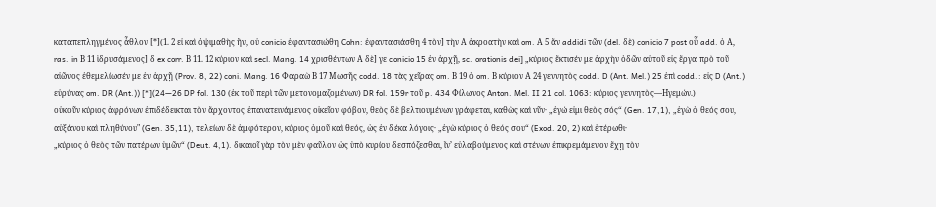καταπεπληγμένος ἆθλον [*](1. 2 εἰ καὶ ὀψιμαθὴς ἢν, οὐ conicio ἐφαντασιώθη Cohn: ἐφαντασιάσθη 4 τὸν] τὴν Α ἀκροατὴν καὶ om. Α 5 ἄν addidi τῶν (del. δὲ) conicio 7 post οὗ add. ὁ Α, ras. in Β 11 ἱδρυσάμενος] δ ex corr. Β 11. 12 κύριον καὶ secl. Mang. 14 χρισθέντων Α δὲ] γε conicio 15 ἐν ἀρχῇ, sc. orationis dei] „κύριος ἔκτισέν με ἀρχὴν ὁδῶν αὐτοῦ εἰς ἔργα πρὸ τοῦ αἰῶνος ἐθεμελίωσέν με ἐν ἀρχῇ (Prov. 8, 22) coni. Mang. 16 Φαραὼ Β 17 Μωσῆς codd. 18 τὰς χεῖρας om. Β 19 ὁ om. Β κύριον Α 24 γεννητὸς codd. D (Ant. Mel.) 25 ἐπὶ codd.: εἰς D (Ant.) εὐρύνας om. DR (Ant.)) [*](24—26 DP fol. 130 (ἐκ τοῦ περὶ τῶν μετονομαζομένων) DR fol. 159r τοῦ p. 434 Φίλωνος Anton. Mel. II 21 col. 1063: κύριος γεννητὸς—Ηγεμών.)
οὐκοῦν κύριος ἀφρόνων ἐπιδέδεικται τὸν ἄρχοντος ἐπανατεινάμενος οἰκεῖον φόβον, θεὸς δὲ βελτιουμένων γράφεται, καθὼς καὶ νῦν· „ἐγώ εἰμι θεὸς σός“ (Gen. 17,1), „ἐγὼ ὁ θεός σου, αὐξάνου καὶ πληθύνου" (Gen. 35,11), τελείων δὲ ἀμφότερον, κύριος ὁμοῦ καὶ θεός, ὡς ἐν δέκα λόγοις· „ἐγὼ κύριος ὁ θεός σου“ (Exod. 20, 2) καὶ ἑτέρωθι·
„κύριος ὁ θεὸς τῶν πατέρων ὑμῶν“ (Deut. 4,1). δικαιοῖ γὰρ τὸν μὲν φαῦλον ὡς ὑπὸ κυρίου δεσπόζεσθαι, ἵν’ εὐλαβούμενος καὶ στένων ἐπικρεμάμενον ἔχῃ τὸν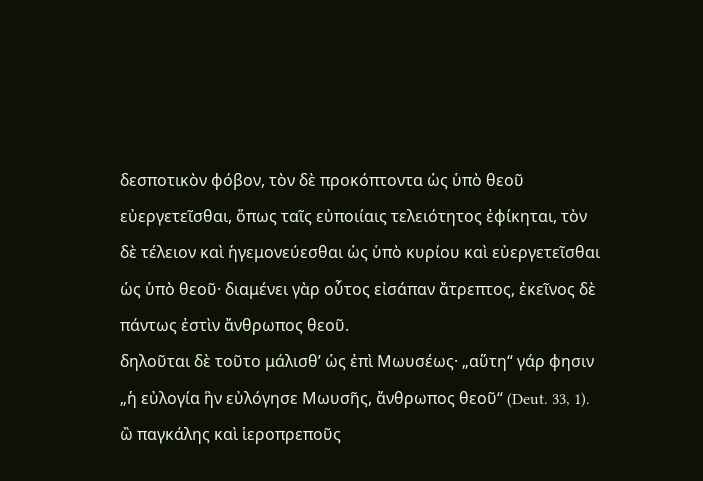δεσποτικὸν φόβον, τὸν δὲ προκόπτοντα ὡς ὑπὸ θεοῦ εὐεργετεῖσθαι, ὅπως ταῖς εὐποιίαις τελειότητος ἐφίκηται, τὸν δὲ τέλειον καὶ ἡγεμονεύεσθαι ὡς ὑπὸ κυρίου καὶ εὐεργετεῖσθαι ὡς ὑπὸ θεοῦ· διαμένει γὰρ οὗτος εἰσάπαν ἄτρεπτος, ἐκεῖνος δὲ πάντως ἐστὶν ἄνθρωπος θεοῦ.
δηλοῦται δὲ τοῦτο μάλισθ’ ὡς ἐπὶ Μωυσέως· „αὕτη“ γάρ φησιν „ἡ εὐλογία ἣν εὐλόγησε Μωυσῆς, ἄνθρωπος θεοῦ“ (Deut. 33, 1). ὢ παγκάλης καὶ ἱεροπρεποῦς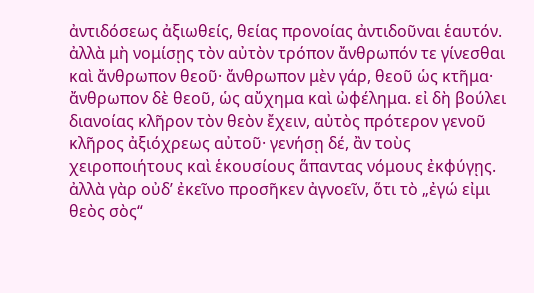ἀντιδόσεως ἀξιωθείς, θείας προνοίας ἀντιδοῦναι ἑαυτόν.
ἀλλὰ μὴ νομίσῃς τὸν αὐτὸν τρόπον ἄνθρωπόν τε γίνεσθαι καὶ ἄνθρωπον θεοῦ· ἄνθρωπον μὲν γάρ, θεοῦ ὡς κτῆμα· ἄνθρωπον δὲ θεοῦ, ὡς αὔχημα καὶ ὠφέλημα. εἰ δὴ βούλει διανοίας κλῆρον τὸν θεὸν ἔχειν, αὐτὸς πρότερον γενοῦ κλῆρος ἀξιόχρεως αὐτοῦ· γενήσῃ δέ, ἂν τοὺς χειροποιήτους καὶ ἑκουσίους ἅπαντας νόμους ἐκφύγῃς.
ἀλλὰ γὰρ οὐδ’ ἐκεῖνο προσῆκεν ἀγνοεῖν, ὅτι τὸ „ἐγώ εἰμι θεὸς σὸς“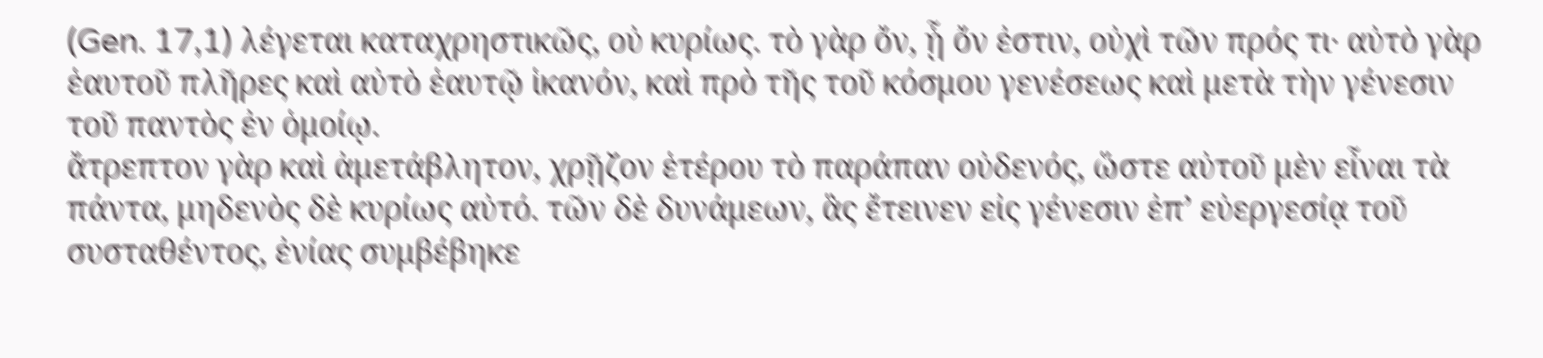(Gen. 17,1) λέγεται καταχρηστικῶς, οὐ κυρίως. τὸ γὰρ ὄν, ᾗ ὄν ἐστιν, οὐχὶ τῶν πρός τι· αὐτὸ γὰρ ἑαυτοῦ πλῆρες καὶ αὐτὸ ἑαυτῷ ἱκανόν, καὶ πρὸ τῆς τοῦ κόσμου γενέσεως καὶ μετὰ τὴν γένεσιν τοῦ παντὸς ἐν ὁμοίῳ.
ἄτρεπτον γὰρ καὶ ἀμετάβλητον, χρῇζον ἑτέρου τὸ παράπαν οὐδενός, ὥστε αὐτοῦ μὲν εἶναι τὰ πάντα, μηδενὸς δὲ κυρίως αὐτό. τῶν δὲ δυνάμεων, ἃς ἔτεινεν εἰς γένεσιν ἐπ’ εὐεργεσίᾳ τοῦ συσταθέντος, ἐνίας συμβέβηκε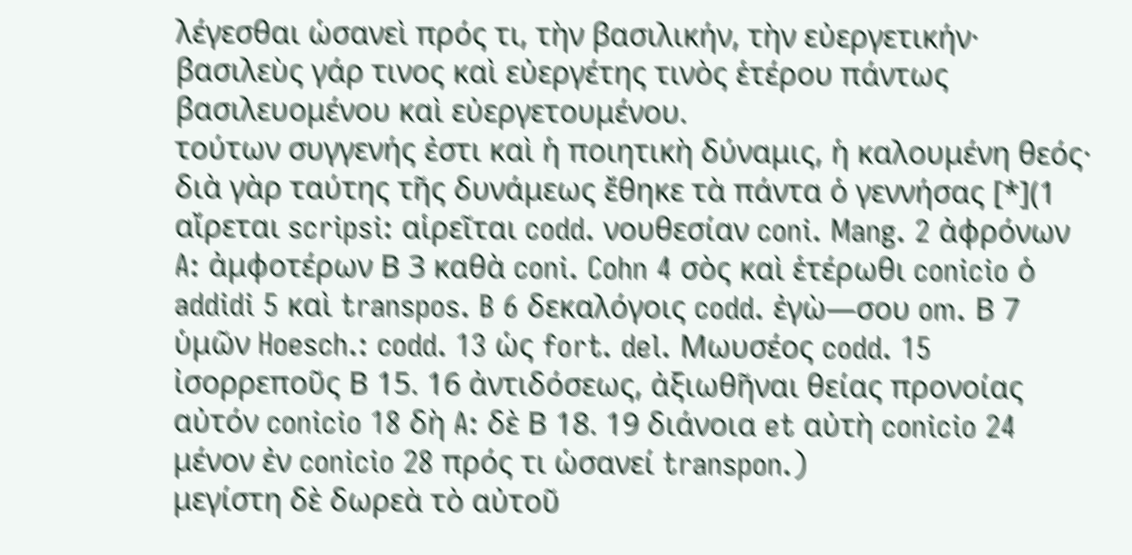λέγεσθαι ὡσανεὶ πρός τι, τὴν βασιλικήν, τὴν εὐεργετικήν· βασιλεὺς γάρ τινος καὶ εὐεργέτης τινὸς ἑτέρου πάντως βασιλευομένου καὶ εὐεργετουμένου.
τούτων συγγενής ἐστι καὶ ἡ ποιητικὴ δύναμις, ἡ καλουμένη θεός· διὰ γὰρ ταύτης τῆς δυνάμεως ἔθηκε τὰ πάντα ὁ γεννήσας [*](1 αἴρεται scripsi: αἱρεῖται codd. νουθεσίαν coni. Mang. 2 ἀφρόνων A: ἀμφοτέρων Β 3 καθὰ coni. Cohn 4 σὸς καὶ ἑτέρωθι conicio ὁ addidi 5 καὶ transpos. B 6 δεκαλόγοις codd. ἐγὼ—σου om. Β 7 ὑμῶν Hoesch.: codd. 13 ὡς fort. del. Μωυσέος codd. 15 ἰσορρεποῦς Β 15. 16 ἀντιδόσεως, ἀξιωθῆναι θείας προνοίας αὐτόν conicio 18 δὴ A: δὲ Β 18. 19 διάνοια et αὐτὴ conicio 24 μένον ἐν conicio 28 πρός τι ὡσανεί transpon.)
μεγίστη δὲ δωρεὰ τὸ αὐτοῦ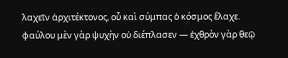λαχεῖν ἀρχιτέκτονος, οὗ καὶ σύμπας ὁ κόσμος ἔλαχε. φαύλου μὲν γὰρ ψυχὴν οὐ διέπλασεν — ἐχθρὸν γὰρ θεῷ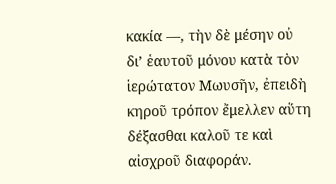κακία —, τὴν δὲ μέσην οὐ δι’ ἑαυτοῦ μόνου κατὰ τὸν ἱερώτατον Μωυσῆν, ἐπειδὴ κηροῦ τρόπον ἔμελλεν αὕτη δέξασθαι καλοῦ τε καὶ αἰσχροῦ διαφοράν.